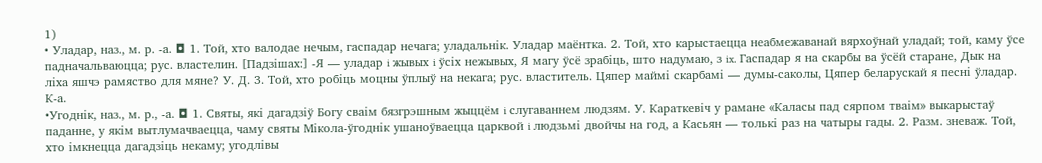1)
• Уладар, наз., м. р. -а. ◘ 1. Той, хто валодае нечым, гаспадар нечага; уладальнік. Уладар маёнтка. 2. Той, хто карыстаецца неабмежаванай вярхоўнай уладай; той, каму ўсе падначальваюцца; рус. властелин. [Падзішах:] -Я — уладар i жывых i ўсіх нежывых, Я магу ўсё зрабіць, што надумаю, з ix. Гаспадар я на скарбы ва ўсёй старане, Дык на ліха яшчэ рамяство для мяне? У. Д. 3. Той, хто робіць моцны ўплыў на некага; рус. властитель. Цяпер маймі скарбамі — думы-саколы, Цяпер беларускай я песні ўладар. К-а.
•Угоднік, наз., м. р., -а. ◘ 1. Святы, які дагадзіў Богу сваім бязгрэшным жыццём i слугаваннем людзям. У. Караткевіч у рамане «Каласы пад сярпом тваім» выкарыстаў паданне, у якім вытлумачваецца, чаму святы Мікола-ўгоднік ушаноўваецца царквой i людзьмі двойчы на год, а Касьян — толькі раз на чатыры гады. 2. Разм. зневаж. Той, хто імкнецца дагадзіць некаму; угодлівы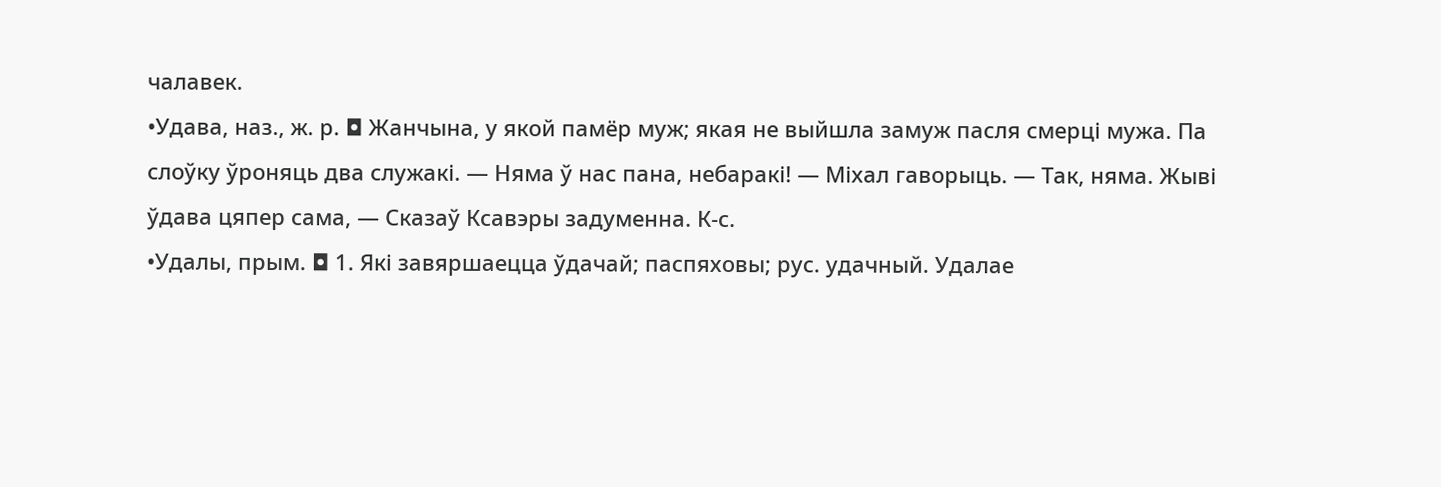чалавек.
•Удава, наз., ж. р. ◘ Жанчына, у якой памёр муж; якая не выйшла замуж пасля смерці мужа. Па слоўку ўроняць два служакі. — Няма ў нас пана, небаракі! — Міхал гаворыць. — Так, няма. Жыві ўдава цяпер сама, — Сказаў Ксавэры задуменна. К-с.
•Удалы, прым. ◘ 1. Які завяршаецца ўдачай; паспяховы; рус. удачный. Удалае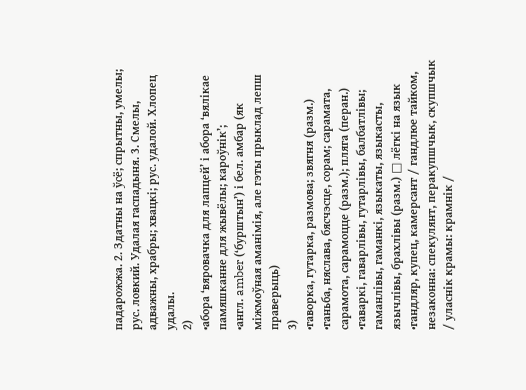падарожжа. 2. Здатны на ўсё; спрытны, умелы; рус. ловкий. Удалая гаспадыня. 3. Смелы, адважны, храбры; хвацкі; рус. удалой. Хлопец удалы.
2)
•абора ‘вяровачка для лапцей’ і абора ‘вялікае памяшканне для жывёлы; кароўнік’;
•англ. amber (‘бурштын’) і бел. амбар (як міжмоўная аманімія, але гэты прыклад лепш праверыць)
3)
•гаворка, гутарка, размова; звягня (разм.)
•ганьба, няслава, бясчэсце, сорам; сарамата, сарамота, сарамоцце (разм.); пляга (перан.)
•гаваркі, гаварлівы, гутарлівы, балбатлівы; гаманлівы, гаманкі, языкаты, языкасты, язычлівы, брахлівы (разм.) □ лёгкі на язык
•гандляр, купец, камерсант / гандлюе тайком, незаконна: спекулянт, перакупшчык, скупшчык / уласнік крамы: крамнік /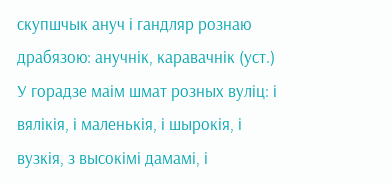скупшчык ануч і гандляр рознаю драбязою: анучнік, каравачнік (уст.)
У горадзе маім шмат розных вуліц: і вялікія, і маленькія, і шырокія, і вузкія, з высокімі дамамі, і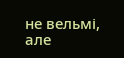не вельмі, але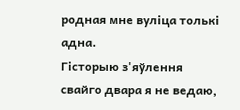родная мне вуліца толькі адна.
Гісторыю з'яўлення свайго двара я не ведаю,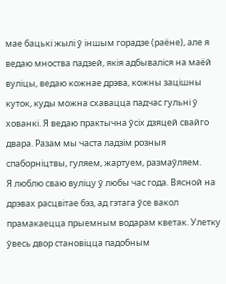мае бацькі жылі ў іншым горадзе (раёне), але я ведаю мноства падзей, якія адбываліся на маёй вуліцы, ведаю кожнае дрэва, кожны зацішны куток, куды можна схавацца падчас гульні ў хованкі. Я ведаю практычна ўсіх дзяцей свайго двара. Разам мы часта ладзім розныя спаборніцтвы, гуляем, жартуем, размаўляем.
Я люблю сваю вуліцу ў любы час года. Вясной на дрэвах расцвітае бэз, ад гэтага ўсе вакол прамакаецца прыемным водарам кветак. Улетку ўвесь двор становіцца падобным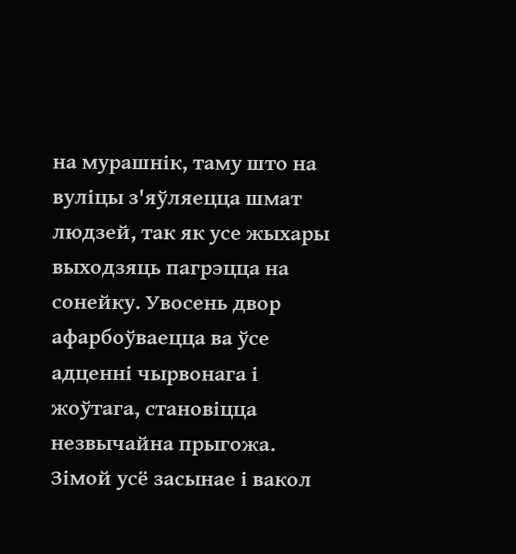на мурашнік, таму што на вуліцы з'яўляецца шмат людзей, так як усе жыхары выходзяць пагрэцца на сонейку. Увосень двор афарбоўваецца ва ўсе адценні чырвонага і жоўтага, становіцца незвычайна прыгожа. Зімой усё засынае і вакол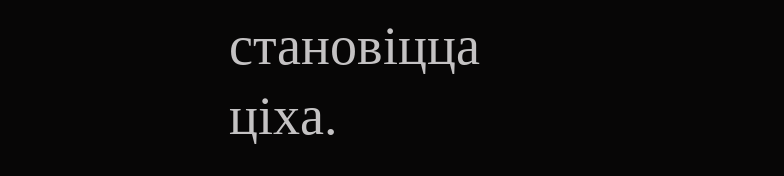становіцца ціха.